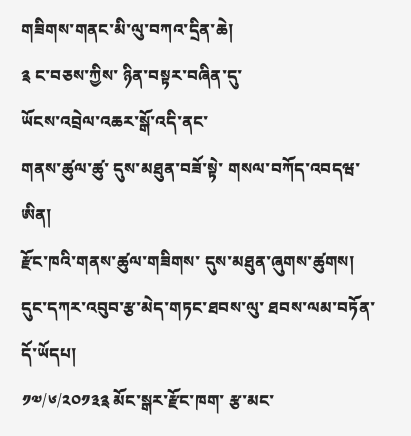གཟིགས་གནང་མི་ལུ་བཀའ་དྲིན་ཆེ།
༉ ང་བཅས་ཀྱིས་ ཉིན་བསྟར་བཞིན་དུ་
ཡོངས་འབྲེལ་འཆར་སྒོ་འདི་ནང་
གནས་ཚུལ་ཚུ་ དུས་མཐུན་བཟོ་སྟེ་ གསལ་བཀོད་འབདཝ་ཨིན།
རྫོང་ཁའི་གནས་ཚུལ་གཟིགས་ དུས་མཐུན་ཞུགས་ཚུགས།
དུང་དཀར་འབུབ་རྩ་མེད་གཏང་ཐབས་ལུ་ ཐབས་ལམ་བཏོན་དོ་ཡོདཔ།
༡༧/༦/༢༠༡༣༉ མོང་སྒར་རྫོང་ཁག་ རྩ་མང་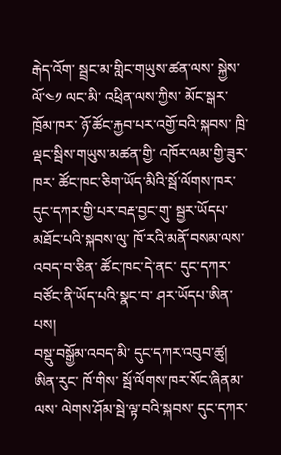རྒེད་འོག་ སྦྲང་མ་གླིང་གཡུས་ཚན་ལས་ སྐྱེས་ལོ་༤༡ ལང་མི་ འཕྲིན་ལས་ཀྱིས་ མོང་སྒར་ཁྲོམ་ཁར་ ཉོ་ཚོང་རྐྱབ་པར་འགྱོ་བའི་སྐབས་ ཁྲི་ལྡང་སྦིས་གཡུས་མཚན་གྱི་ འཁོར་ལམ་གྱི་ཟུར་ཁར་ ཚོང་ཁང་ཅིག་ཡོད་མིའི་སྦོ་ལོགས་ཁར་ དུང་དཀར་གྱི་པར་བརྡ་བྱང་གུ་ སྦྱར་ཡོདཔ་མཐོང་པའི་སྐབས་ལུ་ ཁོ་རའི་མནོ་བསམ་ལས་འབད་བ་ཅིན་ ཚོང་ཁང་དེ་ནང་ དུང་དཀར་བཙོང་ནི་ཡོད་པའི་སྣང་བ་ ཤར་ཡོདཔ་ཨིན་པས།
བསྡུ་བསྒྱོམ་འབད་མི་ དུང་དཀར་འབུབ་ཚུ།
ཨིན་རུང་ ཁོ་གིས་ སྦོ་ལོགས་ཁར་སོང་ཞིནམ་ལས་ ལེགས་ཤོམ་སྦེ་ལྟ་བའི་སྐབས་ དུང་དཀར་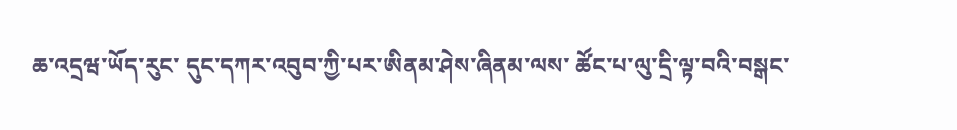ཆ་འདྲཝ་ཡོད་རུང་ དུང་དཀར་འབུབ་ཀྱི་པར་ཨིནམ་ཤེས་ཞིནམ་ལས་ ཚོང་པ་ལུ་དྲི་ལྟ་བའི་བསྒང་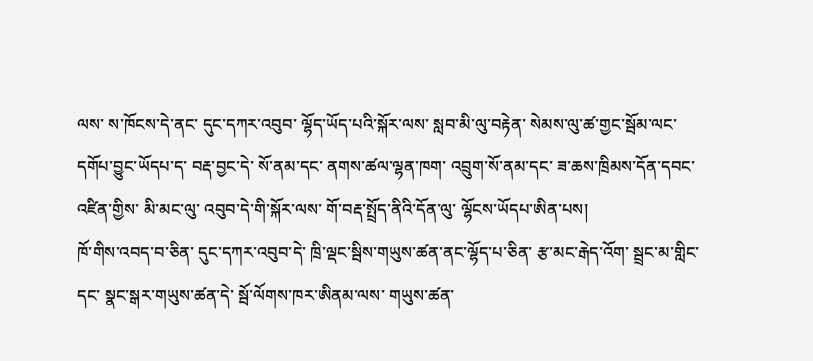ལས་ ས་ཁོངས་དེ་ནང་ དུང་དཀར་འབུབ་ ལྷོད་ཡོད་པའི་སྐོར་ལས་ སླབ་མི་ལུ་བརྟེན་ སེམས་ལུ་ཚ་གྱང་སྦོམ་ལང་དགོཔ་བྱུང་ཡོདཔ་ད་ བརྡ་བྱང་དེ་ སོ་ནམ་དང་ ནགས་ཚལ་ལྷན་ཁག་ འབྲུག་སོ་ནམ་དང་ ཟ་ཆས་ཁྲིམས་དོན་དབང་འཛིན་གྱིས་ མི་མང་ལུ་ འབུབ་དེ་གི་སྐོར་ལས་ གོ་བརྡ་སྤྲོད་ནིའི་དོན་ལུ་ ལྷོངས་ཡོདཔ་ཨིན་པས།
ཁོ་གིས་འབད་བ་ཅིན་ དུང་དཀར་འབུབ་དེ་ ཁྲི་ལྡང་སྦིས་གཡུས་ཚན་ནང་ལྷོད་པ་ཅིན་ རྩ་མང་རྒེད་འོག་ སྦྲང་མ་གླིང་དང་ སྣང་སྒར་གཡུས་ཚན་དེ་ སྦོ་ལོགས་ཁར་ཨིནམ་ལས་ གཡུས་ཚན་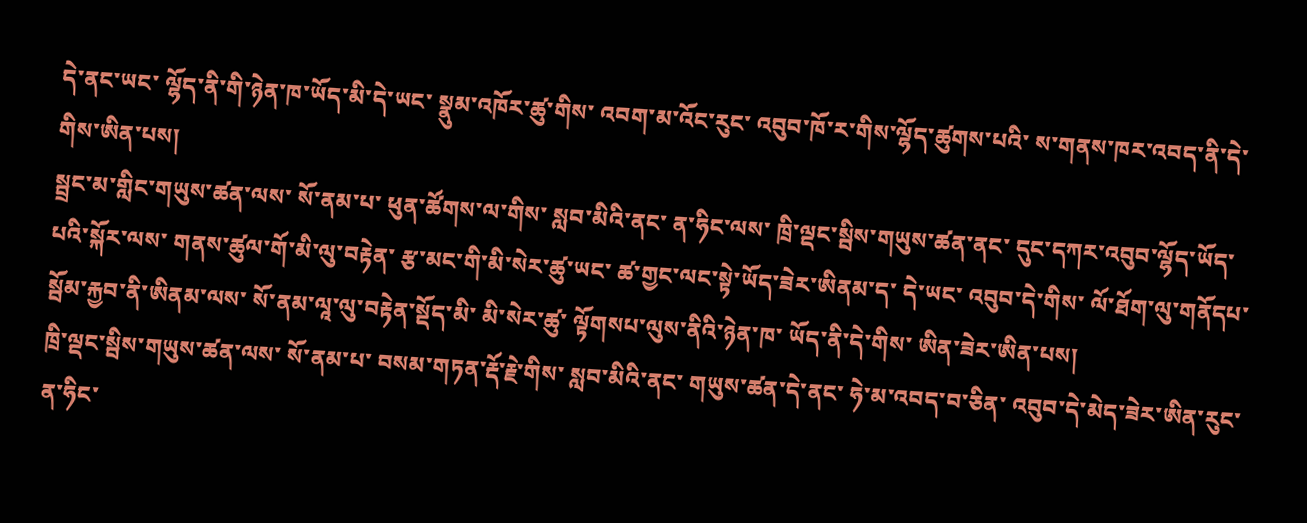དེ་ནང་ཡང་ ལྷོད་ནི་གི་ཉེན་ཁ་ཡོད་མི་དེ་ཡང་ སྣུམ་འཁོར་ཚུ་གིས་ འབག་མ་འོང་རུང་ འབུབ་ཁོ་ར་གིས་ལྷོད་ཚུགས་པའི་ ས་གནས་ཁར་འབད་ནི་དེ་གིས་ཨིན་པས།
སྦྲང་མ་གླིང་གཡུས་ཚན་ལས་ སོ་ནམ་པ་ ཕུན་ཚོགས་ལ་གིས་ སླབ་མིའི་ནང་ ན་ཧིང་ལས་ ཁྲི་ལྡང་སྦིས་གཡུས་ཚན་ནང་ དུང་དཀར་འབུབ་ལྷོད་ཡོད་པའི་སྐོར་ལས་ གནས་ཚུལ་གོ་མི་ལུ་བརྟེན་ རྩ་མང་གི་མི་སེར་ཚུ་ཡང་ ཚ་གྱང་ལང་སྟེ་ཡོད་ཟེར་ཨིནམ་ད་ དེ་ཡང་ འབུབ་དེ་གིས་ ལོ་ཐོག་ལུ་གནོདཔ་སྦོམ་རྐྱབ་ནི་ཨིནམ་ལས་ སོ་ནམ་ལཱ་ལུ་བརྟེན་སྡོད་མི་ མི་སེར་ཚུ་ ལྟོགསཔ་ལུས་ནིའི་ཉེན་ཁ་ ཡོད་ནི་དེ་གིས་ ཨིན་ཟེར་ཨིན་པས།
ཁྲི་ལྡང་སྦིས་གཡུས་ཚན་ལས་ སོ་ནམ་པ་ བསམ་གཏན་རྡོ་རྗེ་གིས་ སླབ་མིའི་ནང་ གཡུས་ཚན་དེ་ནང་ ཧེ་མ་འབད་བ་ཅིན་ འབུབ་དེ་མེད་ཟེར་ཨིན་རུང་ ན་ཧིང་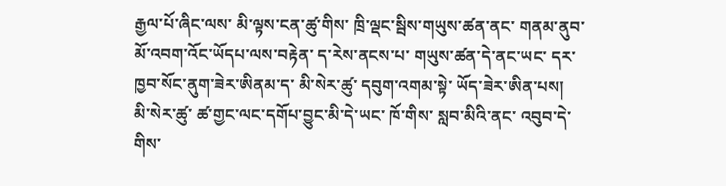རྒྱལ་པོ་ཞིང་ལས་ མི་ལྟས་ངན་ཚུ་གིས་ ཁྲི་ལྡང་སྦིས་གཡུས་ཚན་ནང་ གནམ་ནུབ་མོ་འབག་འོང་ཡོདཔ་ལས་བརྟེན་ ད་རེས་ནངས་པ་ གཡུས་ཚན་དེ་ནང་ཡང་ དར་ཁྱབ་སོང་ནུག་ཟེར་ཨིནམ་ད་ མི་སེར་ཚུ་ དབུག་འགམ་སྟེ་ ཡོད་ཟེར་ཨིན་པས།
མི་སེར་ཚུ་ ཚ་གྱང་ལང་དགོཔ་བྱུང་མི་དེ་ཡང་ ཁོ་གིས་ སླབ་མིའི་ནང་ འབུབ་དེ་གིས་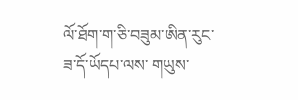ལོ་ཐོག་ག་ཅི་བཟུམ་ཨིན་རུང་ཟ་དོ་ཡོདཔ་ལས་ གཡུས་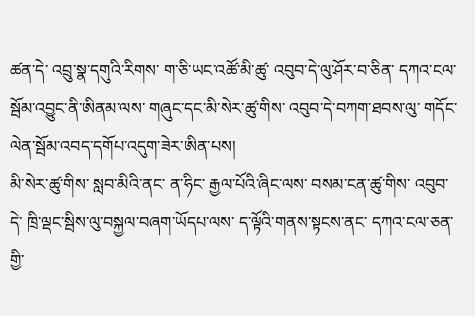ཚན་དེ་ འབྲུ་སྣ་དགུའི་རིགས་ ག་ཅི་ཡང་འཚོ་མི་ཚུ་ འབུབ་དེ་ལུ་ཤོར་བ་ཅིན་ དཀའ་ངལ་སྦོམ་འབྱུང་ནི་ཨིནམ་ལས་ གཞུང་དང་མི་སེར་ཚུ་གིས་ འབུབ་དེ་བཀག་ཐབས་ལུ་ གདོང་ལེན་སྦོམ་འབད་དགོཔ་འདུག་ཟེར་ཨིན་པས།
མི་སེར་ཚུ་གིས་ སླབ་མིའི་ནང་ ན་ཧིང་ རྒྱལ་པོའི་ཞིང་ལས་ བསམ་ངན་ཚུ་གིས་ འབུབ་དེ་ ཁྲི་ལྡང་སྦིས་ལུ་བསྐྱལ་བཞག་ཡོདཔ་ལས་ ད་ལྟོའི་གནས་སྟངས་ནང་ དཀའ་ངལ་ཅན་གྱི་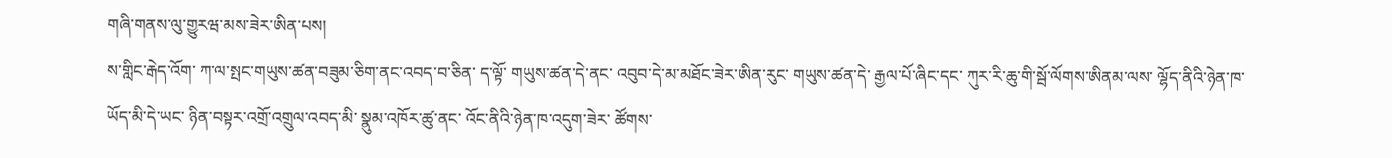གཞི་གནས་ལུ་གྱུརཝ་མས་ཟེར་ཨིན་པས།
ས་གླིང་རྒེད་འོག་ ཀ་ལ་སྤང་གཡུས་ཚན་བཟུམ་ཅིག་ནང་འབད་བ་ཅིན་ ད་ལྟོ་ གཡུས་ཚན་དེ་ནང་ འབུབ་དེ་མ་མཐོང་ཟེར་ཨིན་རུང་ གཡུས་ཚན་དེ་ རྒྱལ་པོ་ཞིང་དང་ ཀུར་རི་ཆུ་གི་སྦོ་ལོགས་ཨིནམ་ལས་ ལྷོད་ནིའི་ཉེན་ཁ་ཡོད་མི་དེ་ཡང་ ཉིན་བསྟར་འགྲོ་འགྲུལ་འབད་མི་ སྣུམ་འཁོར་ཚུ་ནང་ འོང་ནིའི་ཉེན་ཁ་འདུག་ཟེར་ ཚོགས་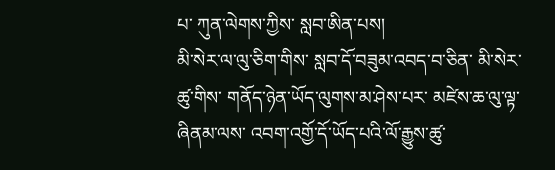པ་ ཀུན་ལེགས་ཀྱིས་ སླབ་ཨིན་པས།
མི་སེར་ལ་ལུ་ཅིག་གིས་ སླབ་དོ་བཟུམ་འབད་བ་ཅིན་ མི་སེར་ཚུ་གིས་ གནོད་ཉེན་ཡོད་ལུགས་མ་ཤེས་པར་ མཛེས་ཆ་ལུ་ལྟ་ཞིནམ་ལས་ འབག་འགྱོ་དོ་ཡོད་པའི་ལོ་རྒྱུས་ཚུ་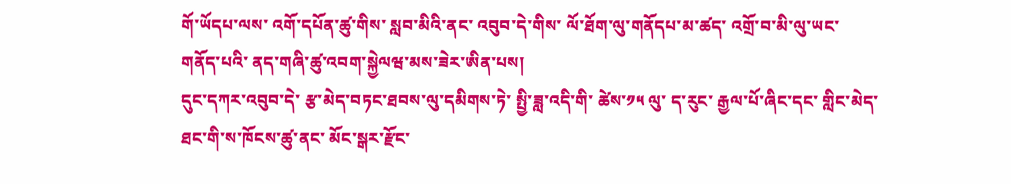གོ་ཡོདཔ་ལས་ འགོ་དཔོན་ཚུ་གིས་ སླབ་མིའི་ནང་ འབུབ་དེ་གིས་ ལོ་ཐོག་ལུ་གནོདཔ་མ་ཚད་ འགྲོ་བ་མི་ལུ་ཡང་ གནོད་པའི་ ནད་གཞི་ཚུ་འབག་སྐྱེལཝ་མས་ཟེར་ཨིན་པས།
དུང་དཀར་འབུབ་དེ་ རྩ་མེད་བཏང་ཐབས་ལུ་དམིགས་ཏེ་ སྤྱི་ཟླ་འདི་གི་ ཚེས་༡༥ ལུ་ ད་རུང་ རྒྱལ་པོ་ཞིང་དང་ གླིང་མེད་ཐང་གི་ས་ཁོངས་ཚུ་ནང་ མོང་སྒར་རྫོང་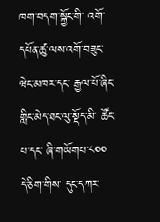ཁག་བདག་སྐྱོང་གི་ འགོ་དཔོན་ཚུ་ལས་འགོ་བཟུང་ ཝེང་མཁར་དང་ རྒྱལ་པོ་ཞིང་ གླིང་མེད་ཐང་ལུ་སྡོད་མི་ ཚོང་པ་དང་ ཞི་གཡོགཔ་༨༠༠ དེ་ཅིག་གིས་ དུང་དཀར་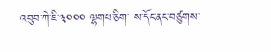འབུབ་ཀེ་ཇི་༣༠༠༠ ལྷགཔ་ཅིག་ ས་དོང་ནང་བཙུགས་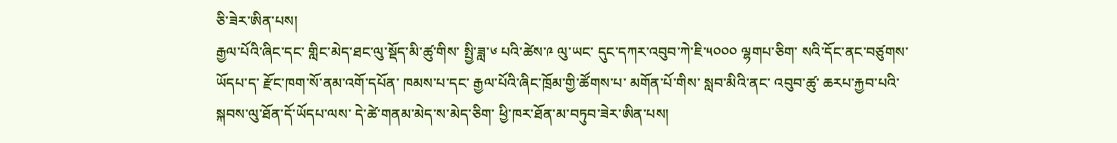ཅི་ཟེར་ཨིན་པས།
རྒྱལ་པོའི་ཞིང་དང་ གླིང་མེད་ཐང་ལུ་སྡོད་མི་ཚུ་གིས་ སྤྱི་ཟླ་༦ པའི་ཚེས་༩ ལུ་ཡང་ དུང་དཀར་འབུབ་ཀེ་ཇི་༥༠༠༠ ལྷགཔ་ཅིག་ སའི་དོང་ནང་བཙུགས་ཡོདཔ་ད་ རྫོང་ཁག་སོ་ནམ་འགོ་དཔོན་ ཁམས་པ་དང་ རྒྱལ་པོའི་ཞིང་ཁྲོམ་གྱི་ཚོགས་པ་ མགོན་པོ་གིས་ སླབ་མིའི་ནང་ འབུབ་ཚུ་ ཆརཔ་རྐྱབ་པའི་སྐབས་ལུ་ཐོན་དོ་ཡོདཔ་ལས་ དེ་ཚེ་གནམ་མེད་ས་མེད་ཅིག་ ཕྱི་ཁར་ཐོན་མ་བཏུབ་ཟེར་ཨིན་པས།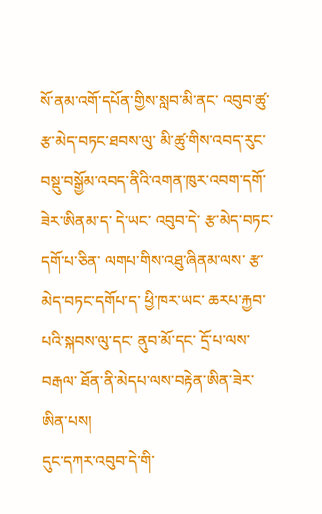སོ་ནམ་འགོ་དཔོན་གྱིས་སླབ་མི་ནང་ འབུབ་ཚུ་ རྩ་མེད་བཏང་ཐབས་ལུ་ མི་ཚུ་གིས་འབད་རུང་ བསྡུ་བསྒྱོམ་འབད་ནིའི་འགན་ཁུར་འབག་དགོ་ཟེར་ཨིནམ་ད་ དེ་ཡང་ འབུབ་དེ་ རྩ་མེད་བཏང་དགོ་པ་ཅིན་ ལགཔ་གིས་འཐུ་ཞིནམ་ལས་ རྩ་མེད་བཏང་དགོཔ་ད་ ཕྱི་ཁར་ཡང་ ཆརཔ་རྐྱབ་པའི་སྐབས་ལུ་དང་ ནུབ་མོ་དང་ དྲོ་པ་ལས་བརྒལ་ ཐོན་ནི་མེདཔ་ལས་བརྟེན་ཨིན་ཟེར་ཨིན་པས།
དུང་དཀར་འབུབ་དེ་གི་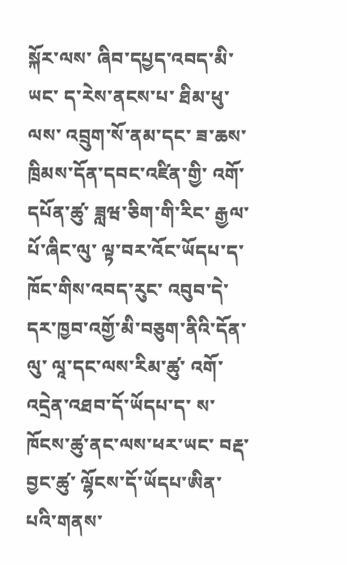སྐོར་ལས་ ཞིབ་དཔྱད་འབད་མི་ཡང་ ད་རེས་ནངས་པ་ ཐིམ་ཕུ་ལས་ འབྲུག་སོ་ནམ་དང་ ཟ་ཆས་ཁྲིམས་དོན་དབང་འཛིན་གྱི་ འགོ་དཔོན་ཚུ་ ཟླཝ་ཅིག་གི་རིང་ རྒྱལ་པོ་ཞིང་ལུ་ ལྟ་བར་འོང་ཡོདཔ་ད་ ཁོང་གིས་འབད་རུང་ འབུབ་དེ་ དར་ཁྱབ་འགྱོ་མི་བཅུག་ནིའི་དོན་ལུ་ ལཱ་དང་ལས་རིམ་ཚུ་ འགོ་འདྲེན་འཐབ་དོ་ཡོདཔ་ད་ ས་ཁོངས་ཚུ་ནང་ལས་ཕར་ཡང་ བརྡ་བྱང་ཚུ་ ལྷོངས་དོ་ཡོདཔ་ཨིན་པའི་གནས་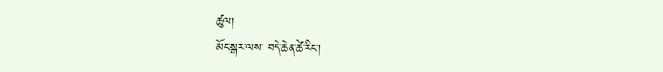ཚུལ།
མོང་སྒར་ལས་ བདེ་ཆེན་ཚེ་རིང་།